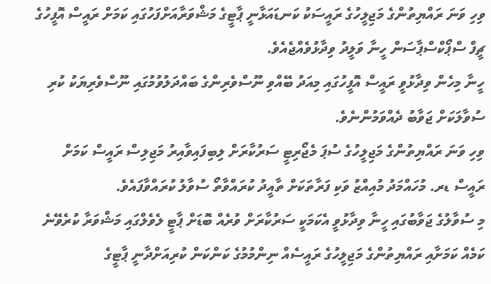ވިހި ވަނަ ރައްޔިތުންގެ މަޖިލީހުގެ ރައީސަކު ކަނޑައަޅާނީ ޕާޓީގެ މަޝްވަރާއަށްފަހުގައި ކަމަށް ރައީސް އޮފީހުގެ ޗީފް ސްޕޯކްސްޕާސަން ހީނާ ވަލީދު ވިދާޅުވެއްޖެއެވެ.
ހީނާ މިހެން ވިދާޅުވީ ރައީސް އޮފީހުގައި މިއަދު ބޭއްވި ނޫސްވެރިންގެ ބައްދަލުވުމުގައި ނޫސްވެރިޔަކު ކުރި ސުވާލަކަށް ޖަވާބު ދެއްވަމުންނެވެ.
ވިހި ވަނަ ރައްޔިތުންގެ މަޖިލީހުގެ ސުޕަ މެޖޯރިޓީ ސަރުކާރަށް ލިބިފައިވާއިރު މަޖިލިސް ރައީސް ކަމަށް ރައީސް ޑރ. މުހައްމަދު މުއިއްޒު ވަކި ފަރާތަކަށް ތާއީދު ކުރައްވާތޯ ސުވާލު ކުރައްވާފައެވެ.
މި ސުވާލުގެ ޖަވާބުގައި ހީނާ ވިދާޅުވީ އެކަމަކީ ސަރުކާރަށް ވުރެއް ބޮޑަށް ޕާޓީ ލެވެލްގައި މަޝްވަރާ ކުރެވޭނެ ކަމެއް ކަމަށާއި ރައްޔިތުންގެ މަޖިލީހުގެ ރައީސެއް ނިންމުމުގެ ކަންކަން ކުރިއަށްދާނީ ޕާޓީގެ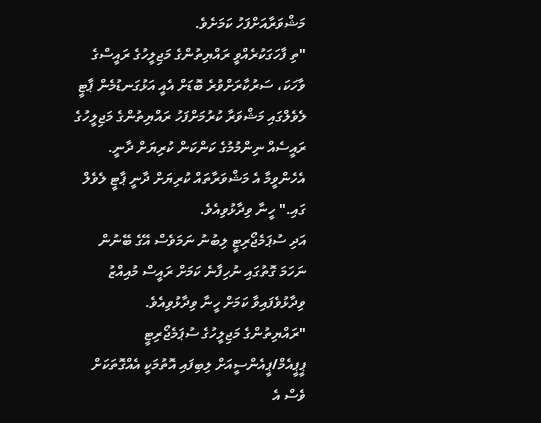މަޝްވަރާއަށްފަހު ކަމަށެވެ.
"ތި ފާހަގަކުރެއްވީ ރައްޔިތުންގެ މަޖިލީހުގެ ރައީސްގެ ވާހަކަ، ސަރުކާރަށްވުރެ ބޮޑަށް އެއީ އަޅުގަނޑުމެން ޕާޓީ ލެވެލްގައި މަޝްވަރާ ކުރުމަށްފަހު ރައްޔިތުންގެ މަޖިލީހުގެ ރައީސެއް ނިންމުމުގެ ކަންކަން ކުރިޔަށް ދާނީ. އެހެންވީމާ އެ މަޝްވަރާތައް ކުރިޔަށް ދާނީ ޕާޓީ ލެވެލް ގައި." ހީނާ ވިދާޅުވިއެވެ.
އަދި ސުޕަމެޖޯރިޓީ ލިބުނު ނަމަވެސް އޭގެ ބޭނުން ނަހަމަ ގޮތުގައި ނުހިފާނެ ކަމަށް ރައީސް މުއިއްޒު ވިދާޅުވެފައިވާ ކަމަށް ހީނާ ވިދާޅުވިއެވެ.
"ރައްޔިތުންގެ މަޖިލީހުގެ ސުޕަމެޖޯރިޓީ ޕީޕީއެމް/ޕީއެންސީއަށް ލިބިފައި އޮތުމަކީ އެއްގޮތަކަށް ވެސް އެ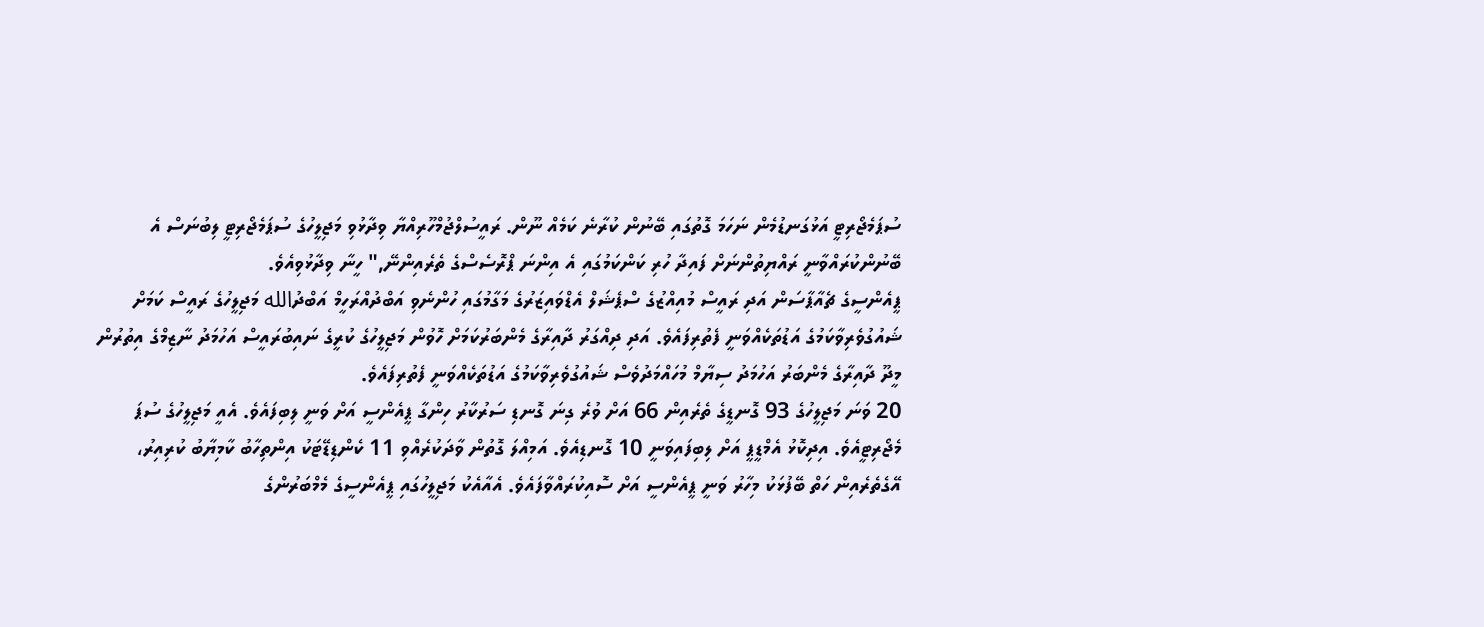ސުޕަމެޖޯރިޓީ އަޅުގަނޑުމެން ނަހަމަ ގޮތުގައި ބޭނުން ކުރާނެ ކަމެއް ނޫން. ރައީސުލްޖުމްހޫރިއްޔާ ވިދާޅުވި މަޖިލީހުގެ ސުޕަމެޖޯރިޓީ ލިބުނަސް އެ ބޭނުންކުރައްވާނީ ރައްޔިތުންނަށް ފައިދާ ހުރި ކަންކަމުގައި އެ އިންނަ ޕްރޮސެސްގެ ތެރެއިންނޭ," ހީނާ ވިދާޅުވިއެވެ.
ޕީއެންސީގެ ޗެއާޕާސަން އަދި ރައީސް މުއިއްޒުގެ ސްޕެޝަލް އެޑްވައިޒަރުގެ މަގާމުގައި ހުންނެވި އަބްދުއްރަހީމް އަބްދުالله މަޖިލީހުގެ ރައީސް ކަމަށް ޝައުގުވެރިވާކަމުގެ އަޑުތަކެއްވަނީ ފެތުރިފައެވެ. އަދި ދިއްގަރު ދާއިރާގެ މެންބަރުކަމަށް ހޮވުން މަޖިލީހުގެ ކުރީގެ ނައިބުރައީސް އަހުމަދު ނާޒިމްގެ އިތުރުން މީދޫ ދާއިރާގެ މެންބަރު އަހުމަދު ސިޔާމް މުހައްމަދުވެސް ޝައުގުވެރިވާކަމުގެ އަޑުތަކެއްވަނީ ފެތުރިފައެވެ.
20 ވަނަ މަޖިލީހުގެ 93 ގޮނޑީގެ ތެރެއިން 66 އަށް ވުރެ ގިނަ ގޮނޑި ސަރުކާރު ހިންގާ ޕީއެންސީ އަށް ވަނީ ލިބިފައެވެ. އެއީ މަޖިލީހުގެ ސުޕަ މެޖޯރިޓީއެވެ. އިދިކޮޅު އެމްޑީޕީ އަށް ލިބިފައިވަނީ 10 ގޮނޑިއެވެ. އަމިއްލަ ގޮތުން ވާދަކުރެއްވި 11 ކެންޑިޑޭޓަކު އިންތިހާބު ކާމިޔާބު ކުރިއިރު، އޭގެތެރެއިން ހަތް ބޭފުޅަކު މިހާރު ވަނީ ޕީއެންސީ އަށް ސޮއިކުރައްވާފައެވެ. އެއާއެކު މަޖިލީހުގައި ޕީއެންސީގެ މެމްބަރުންގެ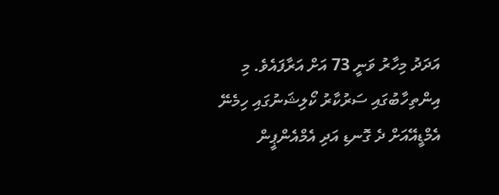އަދަދު މިހާރު ވަނީ 73 އަށް އަރާފައެވެ. މި އިންތިހާބުގައި ސަރުކާރު ކޯލިޝަނުގައި ހިމެނޭ އެމްޑީއޭއަށް ދެ ގޮނޑި އަދި އެމްއެންޕީން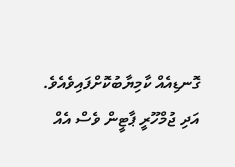ގޮނޑިއެއް ކާމިޔާބުކޮށްފައިވެއެވެ. އަދި ޖުމްހޫރީ ޕާޓީން ވެސް އެއް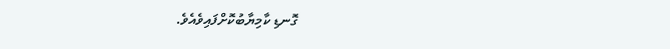ގޮނޑި ކާމިޔާބުކޮށްފައިވެއެވެ.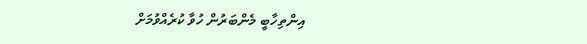އިންތިހާބީ މެންބަރުން ހުވާ ކުރެއްވުމަށް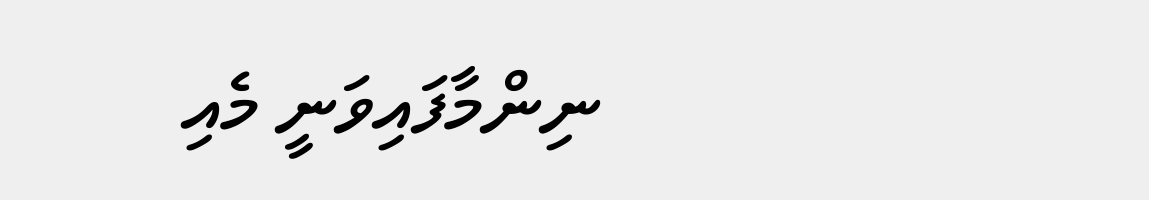ނިންމާފައިވަނީ މެއި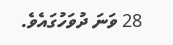28 ވަނަ ދުވަހުގައެވެ.